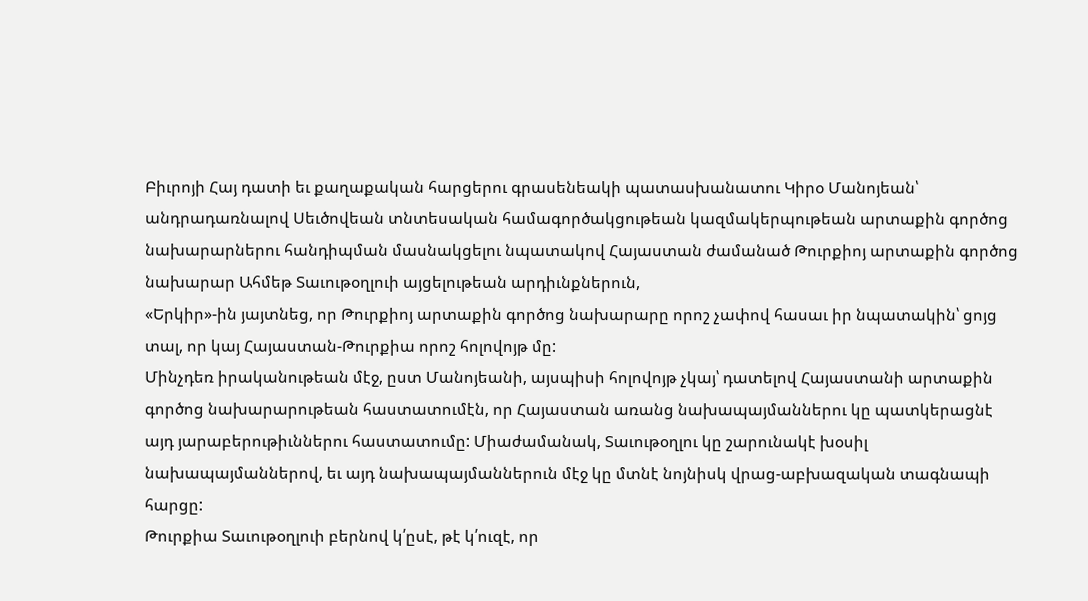Բիւրոյի Հայ դատի եւ քաղաքական հարցերու գրասենեակի պատասխանատու Կիրօ Մանոյեան՝ անդրադառնալով Սեւծովեան տնտեսական համագործակցութեան կազմակերպութեան արտաքին գործոց նախարարներու հանդիպման մասնակցելու նպատակով Հայաստան ժամանած Թուրքիոյ արտաքին գործոց նախարար Ահմեթ Տաւութօղլուի այցելութեան արդիւնքներուն,
«Երկիր»-ին յայտնեց, որ Թուրքիոյ արտաքին գործոց նախարարը որոշ չափով հասաւ իր նպատակին՝ ցոյց տալ, որ կայ Հայաստան-Թուրքիա որոշ հոլովոյթ մը:
Մինչդեռ իրականութեան մէջ, ըստ Մանոյեանի, այսպիսի հոլովոյթ չկայ՝ դատելով Հայաստանի արտաքին գործոց նախարարութեան հաստատումէն, որ Հայաստան առանց նախապայմաններու կը պատկերացնէ այդ յարաբերութիւններու հաստատումը: Միաժամանակ, Տաւութօղլու կը շարունակէ խօսիլ նախապայմաններով, եւ այդ նախապայմաններուն մէջ կը մտնէ նոյնիսկ վրաց-աբխազական տագնապի հարցը:
Թուրքիա Տաւութօղլուի բերնով կ՛ըսէ, թէ կ՛ուզէ, որ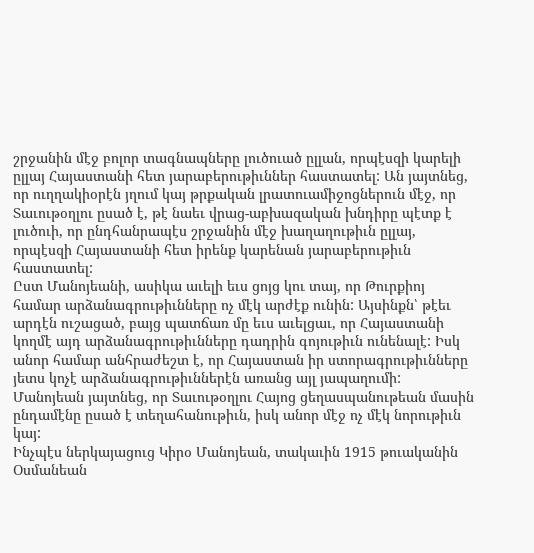շրջանին մէջ բոլոր տագնապները լուծուած ըլլան, որպէսզի կարելի ըլլայ Հայաստանի հետ յարաբերութիւններ հաստատել: Ան յայտնեց, որ ուղղակիօրէն յղում կայ թրքական լրատուամիջոցներուն մէջ, որ Տաւութօղլու ըսած է, թէ նաեւ վրաց-աբխազական խնդիրը պէտք է լուծուի, որ ընդհանրապէս շրջանին մէջ խաղաղութիւն ըլլայ, որպէսզի Հայաստանի հետ իրենք կարենան յարաբերութիւն հաստատել:
Ըստ Մանոյեանի, ասիկա աւելի եւս ցոյց կու տայ, որ Թուրքիոյ համար արձանագրութիւնները ոչ մէկ արժէք ունին: Այսինքն՝ թէեւ արդէն ուշացած, բայց պատճառ մը եւս աւելցաւ, որ Հայաստանի կողմէ այդ արձանագրութիւնները դադրին գոյութիւն ունենալէ: Իսկ անոր համար անհրաժեշտ է, որ Հայաստան իր ստորագրութիւնները յետս կոչէ արձանագրութիւններէն առանց այլ յապաղումի:
Մանոյեան յայտնեց, որ Տաւութօղլու Հայոց ցեղասպանութեան մասին ընդամէնը ըսած է տեղահանութիւն, իսկ անոր մէջ ոչ մէկ նորութիւն կայ:
Ինչպէս ներկայացուց Կիրօ Մանոյեան, տակաւին 1915 թուականին Օսմանեան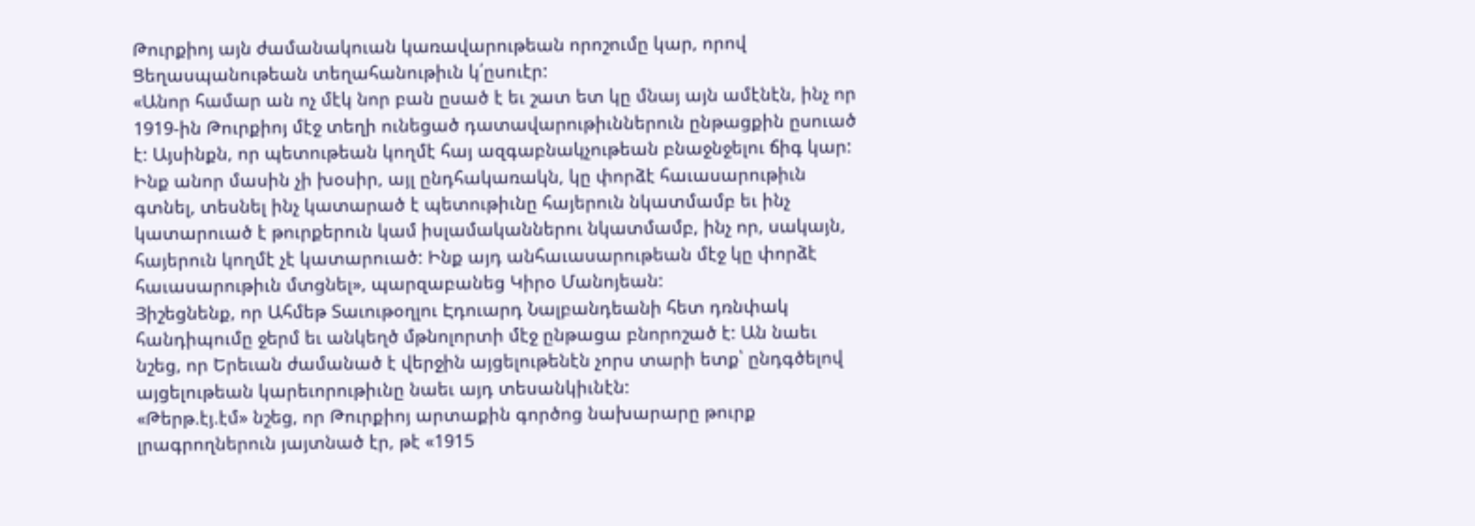Թուրքիոյ այն ժամանակուան կառավարութեան որոշումը կար, որով Ցեղասպանութեան տեղահանութիւն կ՛ըսուէր:
«Անոր համար ան ոչ մէկ նոր բան ըսած է եւ շատ ետ կը մնայ այն ամէնէն, ինչ որ 1919-ին Թուրքիոյ մէջ տեղի ունեցած դատավարութիւններուն ընթացքին ըսուած է: Այսինքն, որ պետութեան կողմէ հայ ազգաբնակչութեան բնաջնջելու ճիգ կար: Ինք անոր մասին չի խօսիր, այլ ընդհակառակն, կը փորձէ հաւասարութիւն գտնել, տեսնել ինչ կատարած է պետութիւնը հայերուն նկատմամբ եւ ինչ կատարուած է թուրքերուն կամ իսլամականներու նկատմամբ, ինչ որ, սակայն, հայերուն կողմէ չէ կատարուած: Ինք այդ անհաւասարութեան մէջ կը փորձէ հաւասարութիւն մտցնել», պարզաբանեց Կիրօ Մանոյեան:
Յիշեցնենք, որ Ահմեթ Տաւութօղլու Էդուարդ Նալբանդեանի հետ դռնփակ հանդիպումը ջերմ եւ անկեղծ մթնոլորտի մէջ ընթացա բնորոշած է: Ան նաեւ նշեց, որ Երեւան ժամանած է վերջին այցելութենէն չորս տարի ետք՝ ընդգծելով այցելութեան կարեւորութիւնը նաեւ այդ տեսանկիւնէն:
«Թերթ.էյ.էմ» նշեց, որ Թուրքիոյ արտաքին գործոց նախարարը թուրք լրագրողներուն յայտնած էր, թէ «1915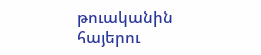թուականին հայերու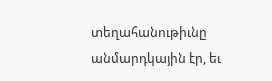տեղահանութիւնը անմարդկային էր, եւ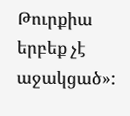Թուրքիա երբեք չէ աջակցած»: